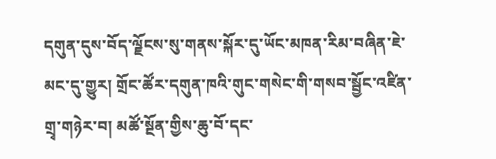དགུན་དུས་བོད་ལྗོངས་སུ་གནས་སྐོར་དུ་ཡོང་མཁན་རིམ་བཞིན་ཇེ་མང་དུ་གྱུར། གྲོང་ཚོར་དགུན་ཁའི་གུང་གསེང་གི་གསབ་སྦྱོང་འཛིན་གྲྭ་གཉེར་བ། མཚོ་སྔོན་གྱིས་ཆུ་བོ་དང་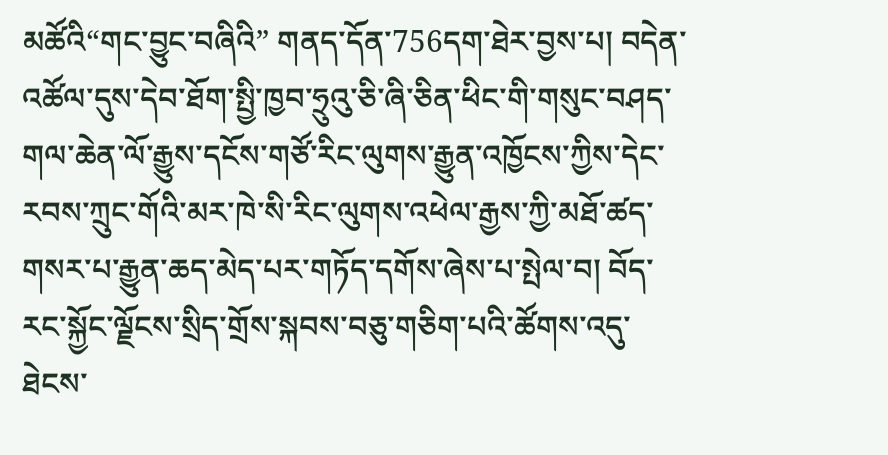མཚོའི“གང་བྱུང་བཞིའི” གནད་དོན་756དག་ཐེར་བྱས་པ། བདེན་འཚོལ་དུས་དེབ་ཐོག་སྤྱི་ཁྱབ་ཧྲུའུ་ཅི་ཞི་ཅིན་ཕིང་གི་གསུང་བཤད་གལ་ཆེན་ལོ་རྒྱུས་དངོས་གཙོ་རིང་ལུགས་རྒྱུན་འཁྱོངས་ཀྱིས་དེང་རབས་ཀྲུང་གོའི་མར་ཁེ་སི་རིང་ལུགས་འཕེལ་རྒྱས་ཀྱི་མཐོ་ཚད་གསར་པ་རྒྱུན་ཆད་མེད་པར་གཏོད་དགོས་ཞེས་པ་སྤེལ་བ། བོད་རང་སྐྱོང་ལྗོངས་སྲིད་གྲོས་སྐབས་བཅུ་གཅིག་པའི་ཚོགས་འདུ་ཐེངས་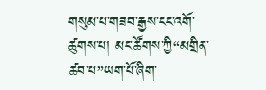གསུམ་པ་གཟབ་རྒྱས་ངང་འགོ་ཚུགས་པ། མང་ཚོགས་ཀྱི“མགྲིན་ཚབ་པ”ཡག་པོ་ཞིག་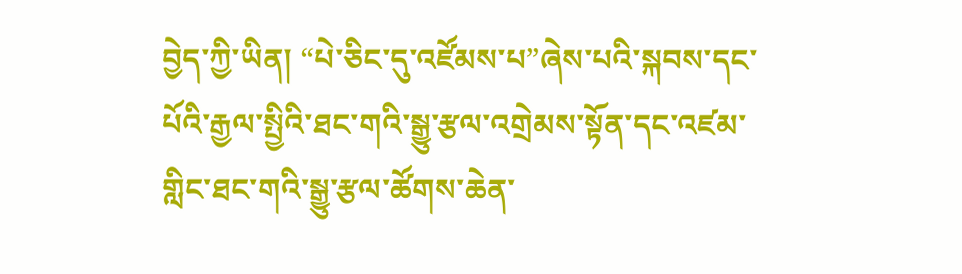བྱེད་ཀྱི་ཡིན། “པེ་ཅིང་དུ་འཛོམས་པ”ཞེས་པའི་སྐབས་དང་པོའི་རྒྱལ་སྤྱིའི་ཐང་གའི་སྒྱུ་རྩལ་འགྲེམས་སྟོན་དང་འཛམ་གླིང་ཐང་གའི་སྒྱུ་རྩལ་ཚོགས་ཆེན་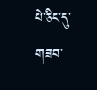པེ་ཅིང་དུ་གཟབ་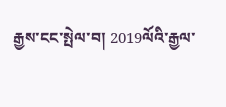རྒྱས་ངང་སྤེལ་བ། 2019ལོའི་རྒྱལ་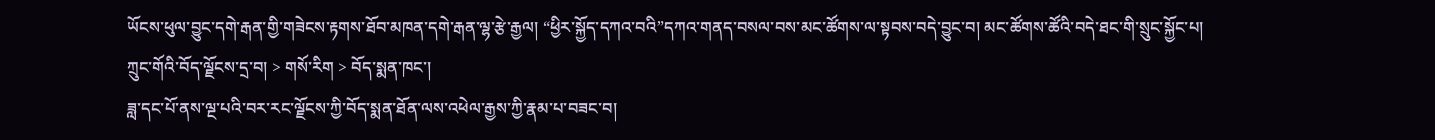ཡོངས་ཕུལ་བྱུང་དགེ་རྒན་གྱི་གཟེངས་རྟགས་ཐོབ་མཁན་དགེ་རྒན་ལྷ་རྩེ་རྒྱལ། “ཕྱིར་སྐྱོད་དཀའ་བའི”དཀའ་གནད་བསལ་བས་མང་ཚོགས་ལ་སྟབས་བདེ་བྱུང་བ། མང་ཚོགས་ཚོའི་བདེ་ཐང་གི་སྲུང་སྐྱོང་པ།
ཀྲུང་གོའི་བོད་ལྗོངས་དྲ་བ། > གསོ་རིག > བོད་སྨན་ཁང་།
ཟླ་དང་པོ་ནས་ལྔ་པའི་བར་རང་ལྗོངས་ཀྱི་བོད་སྨན་ཐོན་ལས་འཕེལ་རྒྱས་ཀྱི་རྣམ་པ་བཟང་བ།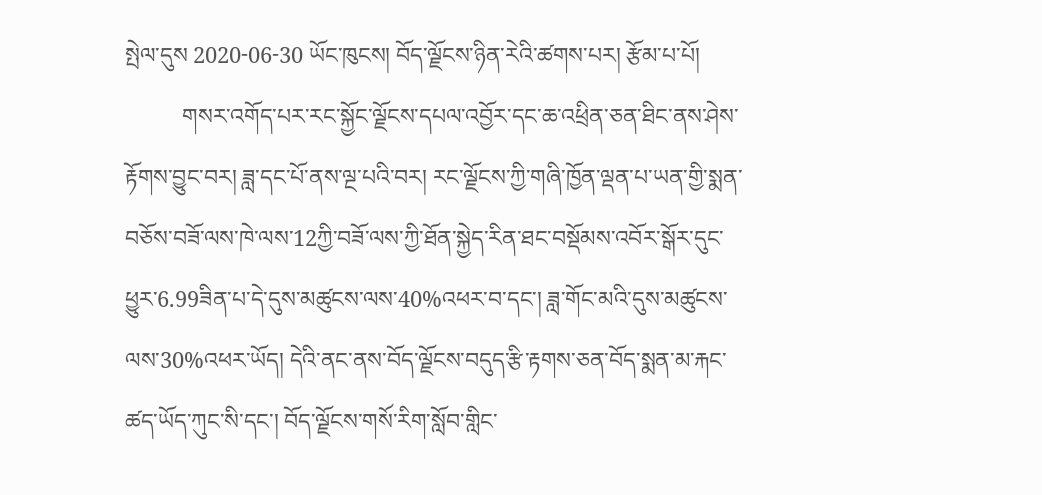སྤེལ་དུས 2020-06-30 ཡོང་ཁུངས། བོད་ལྗོངས་ཉིན་རེའི་ཚགས་པར། རྩོམ་པ་པོ།
          གསར་འགོད་པར་རང་སྐྱོང་ལྗོངས་དཔལ་འབྱོར་དང་ཆ་འཕྲིན་ཅན་ཐིང་ནས་ཤེས་རྟོགས་བྱུང་བར། ཟླ་དང་པོ་ནས་ལྔ་པའི་བར། རང་ལྗོངས་ཀྱི་གཞི་ཁྱོན་ལྡན་པ་ཡན་གྱི་སྨན་བཅོས་བཟོ་ལས་ཁེ་ལས་12ཀྱི་བཟོ་ལས་ཀྱི་ཐོན་སྐྱེད་རིན་ཐང་བསྡོམས་འབོར་སྒོར་དུང་ཕྱུར་6.99ཟིན་པ་དེ་དུས་མཚུངས་ལས་40%འཕར་བ་དང་། ཟླ་གོང་མའི་དུས་མཚུངས་ལས་30%འཕར་ཡོད། དེའི་ནང་ནས་བོད་ལྗོངས་བདུད་རྩི་རྟགས་ཅན་བོད་སྨན་མ་རྐང་ཚད་ཡོད་ཀུང་སི་དང་། བོད་ལྗོངས་གསོ་རིག་སློབ་གླིང་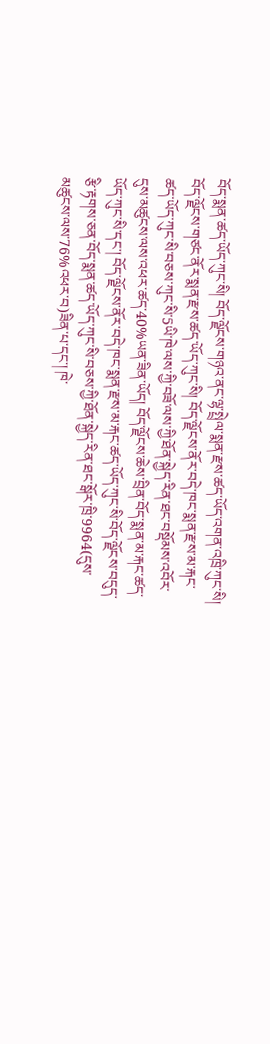བོད་སྨན་ཚད་ཡོད་ཀུང་སི། བོད་ལྗོངས་གཉའ་ནང་ལྷ་སྤྲེལ་སྨན་རྫས་ཚད་ཡོད་འགན་འཁྲི་ཀུང་སི། བོད་ལྗོངས་གཙང་ནོར་སྨན་རྫས་ཚད་ཡོད་ཀུང་སི། བོད་ལྗོངས་ནོར་བདེ་ཁང་སྨན་རྫས་མ་རྐང་ཚད་ཡོད་ཀུང་སི་བཅས་ཀུང་སི་5ཡི་ཁེ་ལས་ཀྱི་བཟོ་ལས་ཀྱི་ཐོན་སྐྱེད་རིན་ཐང་བསྡོམས་འབོར་དུས་མཚུངས་ལས་འཕར་ཚད་40%ཡན་ཟིན་ཡོད། བོད་ལྗོངས་ཆེས་བྲིན་བོད་སྨན་མ་རྐང་ཚད་ཡོད་ཀུང་སི་དང་། བོད་ལྗོངས་ནོར་བདེ་ཁང་སྨན་རྫས་མ་རྐང་ཚད་ཡོད་ཀུང་སི་བོད་ལྗོངས་བདུད་རྩི་རྟགས་ཅན་བོད་སྨན་ཚད་ཡོད་ཀུང་སི་བཅས་ཀྱི་ཐོན་སྐྱེད་རིན་ཐང་སྒོར་ཁྲི་9964(དུས་མཚུངས་ལས་76%འཕར་བ)ཟིན་པ་དང་། ཁེ་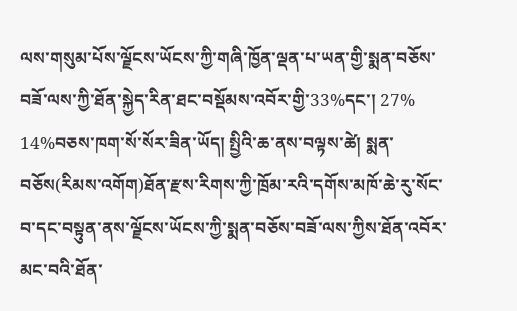ལས་གསུམ་པོས་ལྗོངས་ཡོངས་ཀྱི་གཞི་ཁྱོན་ལྡན་པ་ཡན་གྱི་སྨན་བཅོས་བཟོ་ལས་ཀྱི་ཐོན་སྐྱེད་རིན་ཐང་བསྡོམས་འབོར་གྱི་33%དང་། 27% 14%བཅས་ཁག་སོ་སོར་ཟིན་ཡོད། སྤྱིའི་ཆ་ནས་བལྟས་ཚེ། སྨན་བཅོས(རིམས་འགོག)ཐོན་རྫས་རིགས་ཀྱི་ཁྲོམ་རའི་དགོས་མཁོ་ཆེ་རུ་སོང་བ་དང་བསྟུན་ནས་ལྗོངས་ཡོངས་ཀྱི་སྨན་བཅོས་བཟོ་ལས་ཀྱིས་ཐོན་འབོར་མང་བའི་ཐོན་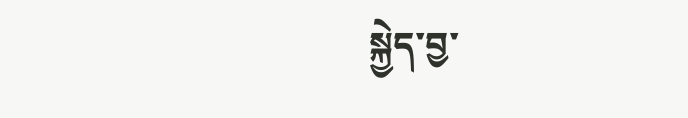སྐྱེད་བྱ་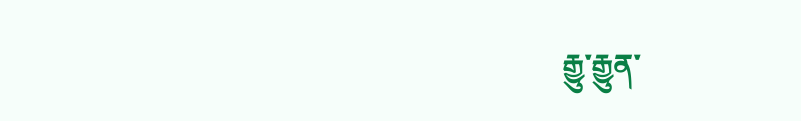རྒྱུ་རྒྱུན་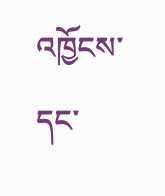འཁྱོངས་དང་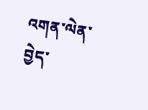འགན་ལེན་བྱེད་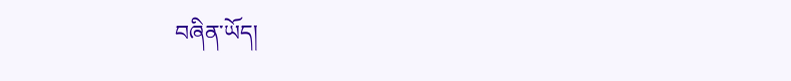བཞིན་ཡོད།